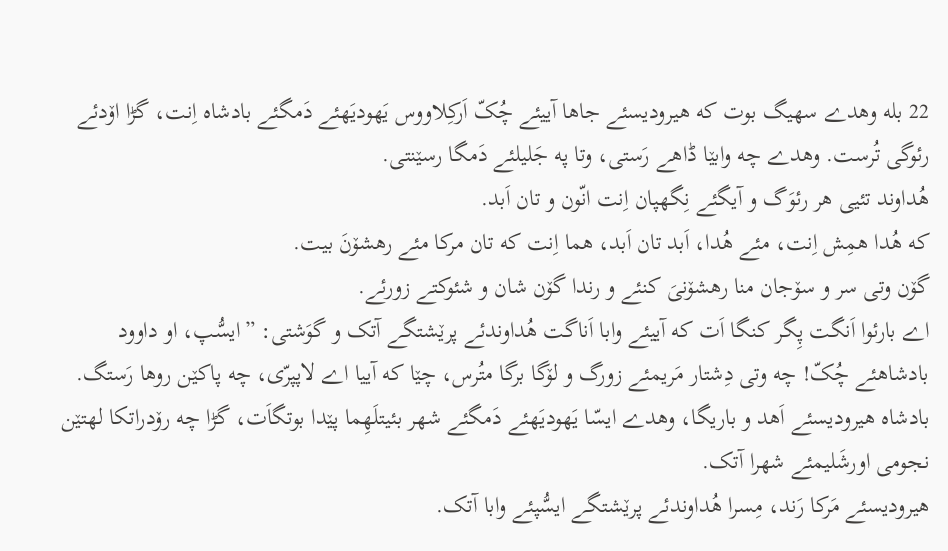22 بله وهدے سهیگ بوت که هیرودیسئے جاها آییئے چُکّ اَرکِلاووس یَهودیَهئے دَمگئے بادشاه اِنت، گڑا اۆدئے رئوگی تُرست. وهدے چه وابێا ڈاهے رَستی، وتا په جَلیلئے دَمگا رسێنتی.
هُداوند تئیی هر رئوَگ و آیگئے نِگهپان اِنت انّون و تان اَبد.
که هُدا همِش اِنت، مئے هُدا، اَبد تان اَبد، هما اِنت که تان مرکا مئے رهشۆنَ بیت.
گۆن وتی سر و سۆجان منا رهشۆنیَ کنئے و رندا گۆن شان و شئوکتے زورئے.
اے بارئوا اَنگت پِگر کنگا اَت که آییئے وابا اَناگت هُداوندئے پرێشتگے آتک و گوَشتی: ”ایسُّپ، او داوود بادشاهئے چُکّ! چه وتی دِشتار مَریمئے زورگ و لۆگا برگا متُرس، چێا که آییا اے لاپپرّی، چه پاکێن روها رَستگ.
بادشاه هیرودیسئے اَهد و باریگا، وهدے ایسّا یَهودیَهئے دَمگئے شهر بئیتلَهِما پێدا بوتگاَت، گڑا چه رۆدراتکا لهتێن نجومی اورشَلیمئے شهرا آتک.
هیرودیسئے مَرکا رَند، مِسرا هُداوندئے پرێشتگے ایسُّپئے وابا آتک.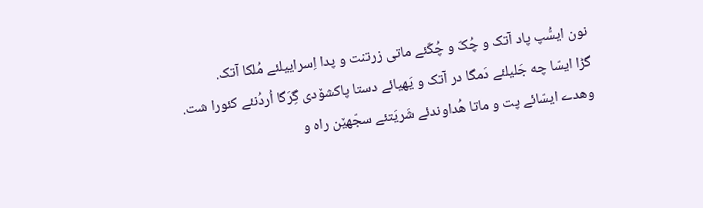نون ایسُّپ پاد آتک و چُکّ و چُکّئے ماتی زرتنت و پدا اِسراییلئے مُلکا آتک.
گڑا ایسّا چه جَلیلئے دَمگا در آتک و یَهیائے دستا پاکشۆدی گِرَگا اُردُنئے کئورا شت.
وهدے ایسّائے پت و ماتا هُداوندئے شَریَتئے سجّهێن راه و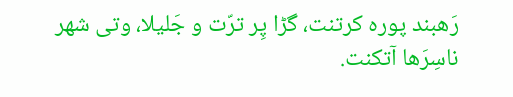رَهبند پوره کرتنت، گڑا پِر ترّت و جَلیلا، وتی شهر ناسِرَها آتکنت.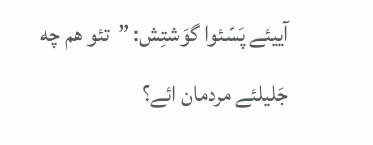آییئے پَسّئوا گوَشتِش: ”تئو هم چه جَلیلئے مردمان ائے؟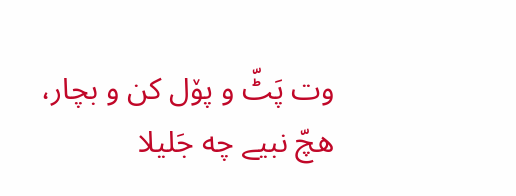وت پَٹّ و پۆل کن و بچار، هچّ نبیے چه جَلیلا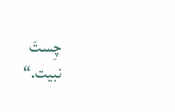چِستَ نبیت.“